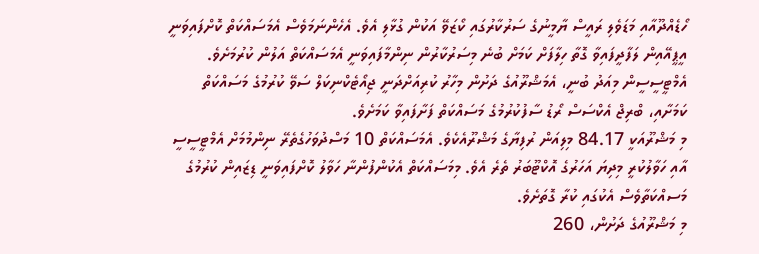ހޯޑެއްދޫއާއި މަޑަވެލި ރައީސް ޔާމީނުގެ ސަރުކާރުގައި ކޯޒަވޭ އަކުން ގުޅާލި އެވެ. އެހެންނަމަވެސް އެމަސައްކަތް ކޮށްފައިވަނީ އީޕީއޭއިން ލަފާދީފައިވާ ގޮތާ ހިލާފަށް ކަމަށް ބުނެ މިސަރުކާރުން ނިންމާފައިވަނީ އެމަސައްކަތް އަލުން ކުރުމަށެވެ.
އެމްޓީސީސީން މިއަދު ބުނީ، އެމަޝްރޫއުގެ ދަށުން މިހާރު ކުރިއަށްދަނީ ޖިއޯޓެކްނިކަލް ސަވޭ ކުރުމުގެ މަސައްކަތް ކަމަށާއި، ބްރިޖް އެކްސަސް ރޯޑު ސާފުކުރުމުގެ މަސައްކަތް ފަށާފައިވާ ކަމަށެވެ.
މި މަޝްރޫއަކީ 84.17 މިލިއަން ރުފިޔާގެ މަޝްރޫއެކެވެ. އެމަސައްކަތް 10 މަސްދުވަހުގެތެރޭ ނިންމުމަށް އެމްޓީސީސީ އާއި ހަވާލުކުރީ މިދިޔަ އަހަރުގެ އޮކްޓޫބަރު ތެރެ އެވެ. މިމަސައްކަތް އެކުންފުންނާ ހަވާލު ކޮށްފައިވަނީ ޑިޒައިން ކުރުމުގެ މަސއްކަތާވެސް އެކުގައި ކުރާ ގޮތަށެވެ.
މި މަޝްރޫއުގެ ދަށުން، 260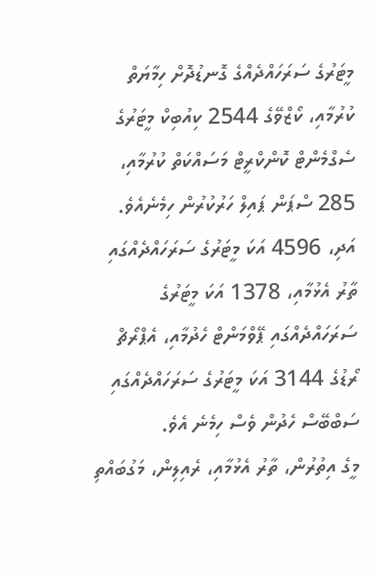މީޓަރުގެ ސަރަހައްދެއްގެ ގޮނޑުދޮށް ހިމާޔަތް ކުރުމާއި، ކޯޒްވޭގެ 2544 ކިއުބިކް މީޓަރުގެ ސެގްމެންޓް ކޮންކްރީޓް މަސައްކަތް ކުރުމާއި، 285 ސްޕަން ޕައިލް ހަރުކުރުން ހިމެނެއެވެ.
އަދި، 4596 އަކަ މީޓަރުގެ ސަރަހައްދެއްގައި ތާރު އެޅުމާއި، 1378 އަކަ މީޓަރުގެ ސަރަހައްދެއްގައި ޕޭވްމަންޓް ހެދުމާއި، އެޕްރޯޗް ރޯޑުގެ 3144 އަކަ މީޓަރުގެ ސަރަހައްދެއްގައި ސަބްބޭސް ހެދުން ވެސް ހިމެނެ އެވެ.
މީގެ އިތުރުން، ތާރު އެޅުމާއި، ރެއިލިން، މަގުބައްތި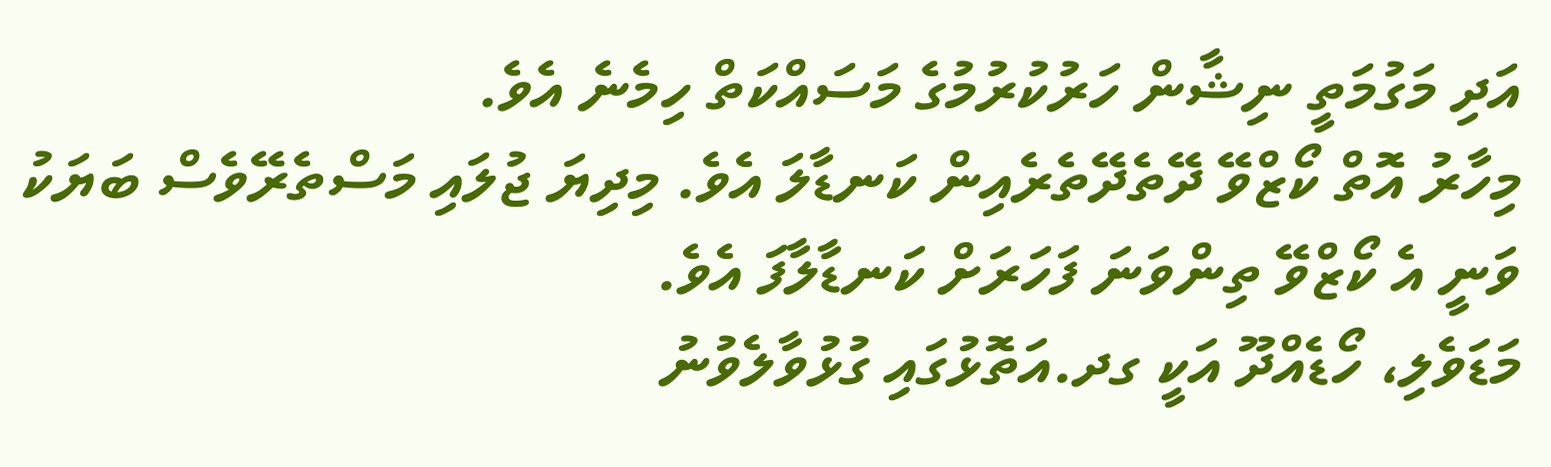އަދި މަގުމަތީ ނިޝާން ހަރުކުރުމުގެ މަސައްކަތް ހިމެނެ އެވެ.
މިހާރު އޮތް ކޯޒްވޭ ދޭތެދޭތެރެއިން ކަނޑާލަ އެވެ. މިދިޔަ ޖުލައި މަސްތެރޭވެސް ބަޔަކު ވަނީ އެ ކޯޒްވޭ ތިންވަނަ ފަހަރަށް ކަނޑާލާފަ އެވެ.
މަޑަވެލި، ހޯޑެއްދޫ އަކީ ގދ.އަތޮޅުގައި ގުޅުވާލެވުނު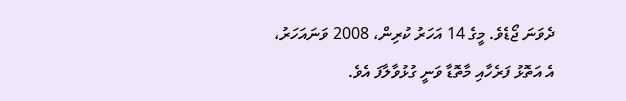ދެވަނަ ޖޯޑެވެ. މީގެ 14 އަހަރު ކުރިން، 2008 ވަނައަހަރު، އެ އަތޮޅު ފަރެހާއި މާތޮޑާ ވަނީ ގުޅުވާލާފަ އެވެ.